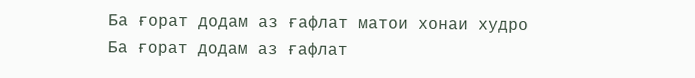Ба ғорат додам аз ғафлат матои хонаи худро
Ба ғорат додам аз ғафлат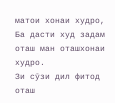матои хонаи худро,
Ба дасти худ задам оташ ман оташхонаи худро.
Зи сӯзи дил фитод оташ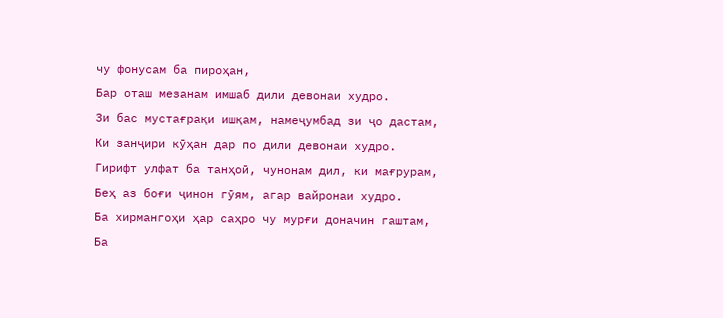чу фонусам ба пироҳан,
Бар оташ мезанам имшаб дили девонаи худро.
Зи бас мустағрақи ишқам, намеҷумбад зи ҷо дастам,
Ки занҷири кӯҳан дар по дили девонаи худро.
Гирифт улфат ба танҳоӣ, чунонам дил, ки мағрурам,
Беҳ аз боғи ҷинон гӯям, агар вайронаи худро.
Ба хирмангоҳи ҳар саҳро чу мурғи доначин гаштам,
Ба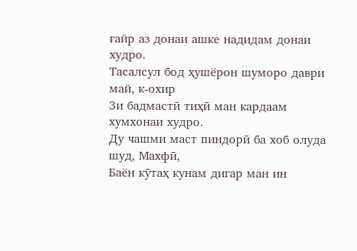ғайр аз донаи ашке надидам донаи худро.
Тасалсул бод ҳушёрон шуморо даври май, к-охир
Зи бадмастӣ тиҳӣ ман кардаам хумхонаи худро.
Ду чашми маст пиндорӣ ба хоб олуда шуд, Махфӣ,
Баён кӯтаҳ кунам дигар ман ин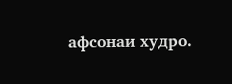афсонаи худро.